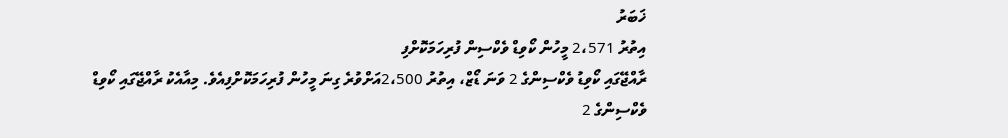ޚަބަރު
އިތުރު 2،571 މީހުން ކޯވިޑް ވެކްސިން ފުރިހަމަކޮށްފި
ރާއްޖޭގައި ކޯވިޑު ވެކްސިންގެ 2 ވަނަ ޑޯޒް، އިތުރު 2،500އަށްވުރެ ގިނަ މީހުން ފުރިހަމަކޮށްފިއެވެ. މިއާއެކު ރާއްޖޭގައި ކޯވިޑް ވެކްސިންގެ 2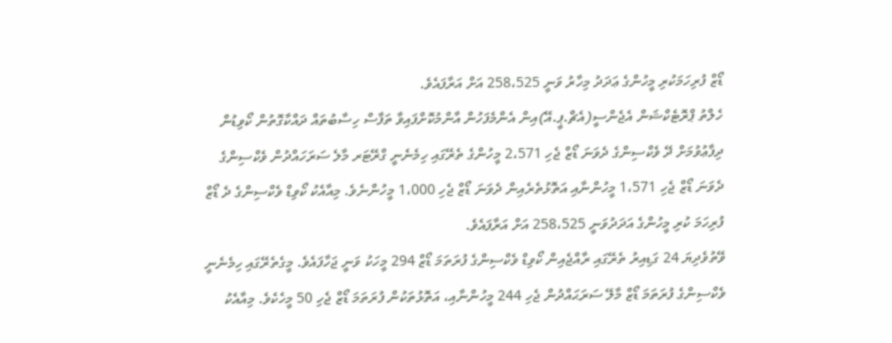ޑޯޒް ފުރިހަމަކުރި މީހުންގެ ޢަދަދު މިހާރު ވަނީ 258،525 އަށް އަރާފައެވެ.
ހެލްތު ޕްރޮޓެކްޝަން އެޖެންސީ(އެޗް.ޕީ.އޭ)އިން އެންމެފަހުން އާންމުކޮށްފައިވާ ތަފާސް ހިސާބުތައް ދައްކާގޮތުން ކޯވިޑުން ދިފާޢުވުމަށް ދޭ ވެކްސިންގެ ދެވަނަ ޑޯޒް ޖެހި 2،571 މީހުންގެ ތެރޭގައި ހިމެނެނީ ގްރޭޓަރ މާލެ ސަރަހައްދުން ވެކްސިންގެ ދެވަނަ ޑޯޒް ޖެހި 1،571 މީހުންނާއި އަތޮޅުތެރެއިން ދެވަނަ ޑޯޒް ޖެހި 1،000 މީހުންނެވެ. މިއާއެކު ކޯވިޑް ވެކްސިންގެ ދެ ޑޯޒް ފުރިހަމަ ކުރި މީހުންގެ އަދަދުވަނީ 258،525 އަށް އަރާފައެވެ.
ވޭތުވެދިޔަ 24 ގަޑިއިރު ތެރޭގައި ރާއްޖެއިން ކޯވިޑް ވެކްސިންގެ ފުރަތަމަ ޑޯޒް 294 މީހަކު ވަނީ ޖަހާފައެވެ. މީގެތެރޭގައި ހިމެނެނީ ވެކްސިންގެ ފުރަތަމަ ޑޯޒް މާލޭ ސަރަޙައްދުން ޖެހި 244 މީހުންނާއި، އަތޮޅުތަކުން ފުރަތަމަ ޑޯޒް ޖެހި 50 މީހެކެވެ. މިއާއެކު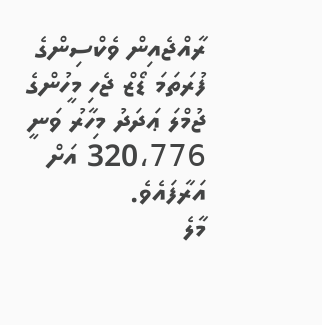ރާއްޖެއިން ވެކްސިންގެ ފުރަތަމަ ޑޯޒް ޖެހި މީހުންގެ ޖުމްލަ ޢަދަދު މިހާރު ވަނީ 320،776 އަށް އަރާފައެވެ.
މާލެ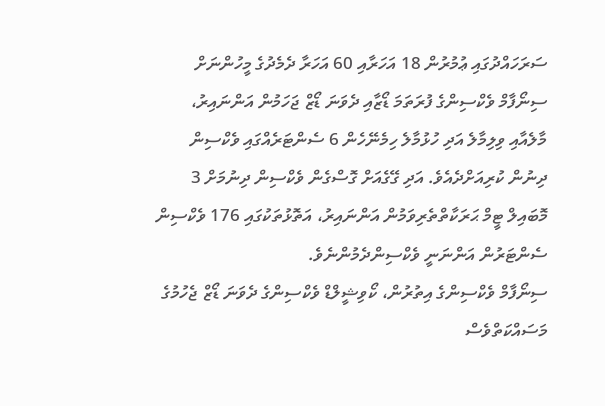ސަރަހައްދުގައި ޢުމުރުން 18 އަހަރާއި 60 އަހަރާ ދެމެދުގެ މީހުންނަށް ސިނޯފާމް ވެކްސިންގެ ފުރަތަމަ ޑޯޒާއި ދެވަނަ ޑޯޒް ޖަހަމުން އަންނައިރު، މާލެއާއި ވިލިމާލެ އަދި ހުޅުމާލެ ހިމެނޭހެން 6 ސެންޓަރެއްގައި ވެކްސިން ދިނުން ކުރިއަށްދެއެވެ. އަދި ގޭގެއަށް ގޮސްގެން ވެކްސިން ދިނުމަށް 3 މޮބައިލް ޓީމް ޙަރަކާތްތެރިވަމުން އަންނައިރު، އަތޮޅުތަކުގައި 176 ވެކްސިން ސެންޓަރުން އަންނަނީ ވެކްސިންދެމުންނެވެ.
ސިނޯފާމް ވެކްސިންގެ އިތުރުން، ކޯވިޝީލްޑް ވެކްސިންގެ ދެވަނަ ޑޯޒް ޖެހުމުގެ މަސައްކަތްވެސް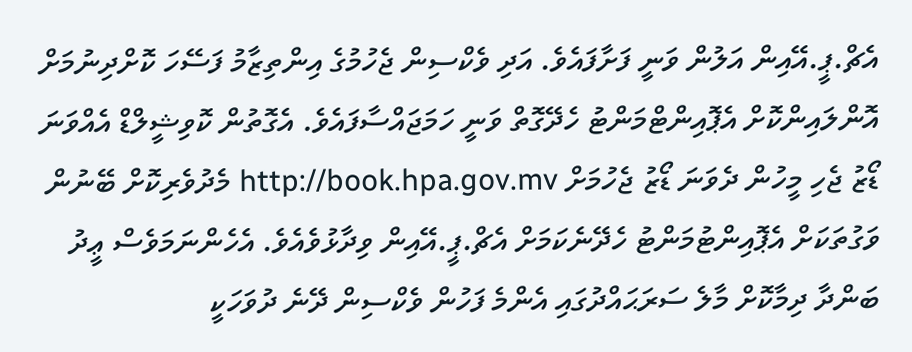އެޗް.ޕީ.އޭއިން އަލުން ވަނީ ފަށާފައެވެ. އަދި ވެކްސިން ޖެހުމުގެ އިންތިޒާމު ފަސޭހަ ކޮށްދިނުމަށް އޮންލައިންކޮށް އެޕޮއިންޓްމަންޓު ހެދޭގޮތް ވަނީ ހަމަޖައްސާފައެވެ. އެގޮތުން ކޮވިޝީލްޑް އެއްވަނަ ޑޯޒު ޖެހި މީހުން ދެވަނަ ޑޯޒު ޖެހުމަށް http://book.hpa.gov.mv މެދުވެރިކޮށް ބޭނުން ވަގުތަކަށް އެޕޮއިންޓުމަންޓު ހެދޭނެކަމަށް އެޗް.ޕީ.އޭއިން ވިދާޅުވެއެވެ. އެހެންނަމަވެސް ޢީދު ބަންދާ ދިމާކޮށް މާލެ ސަރަޙައްދުގައި އެންމެ ފަހުން ވެކްސިން ދޭނެ ދުވަހަކީ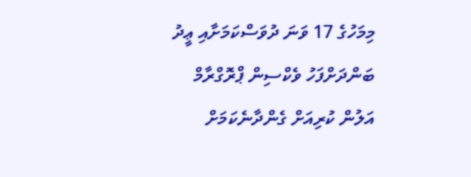މިމަހުގެ 17 ވަނަ ދުވަސްކަމަށާއި ޢީދު ބަންދަށްފަހު ވެކްސިން ޕްރޮގްރާމް އަލުން ކުރިއަށް ގެންދާނެކަމަށް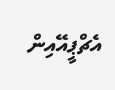އެޗްޕީއޭއިން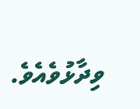ވިދާޅުވެއެވެ.